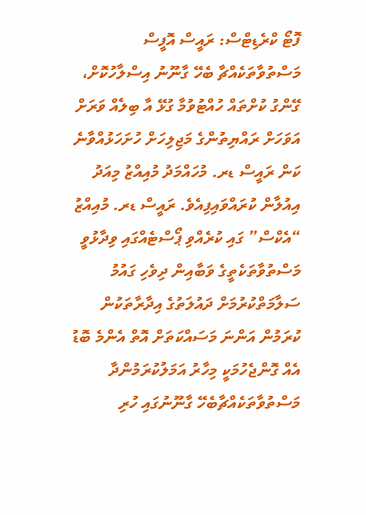ފޮޓޯ ކްރެޑިޓްސް: ރައީސް އޮފީސް
މަސްތުވާތަކެއްޗާ ބެހޭ ގާނޫނު އިސްލާހުކޮށް، ގޭންގު ކުށްތައް ހުއްޓުވުމާ ގުޅޭ އާ ބިލެއް ވަރަށް އަވަހަށް ރައްޔިތުންގެ މަޖިލިހަށް ހުށަހަޅުއްވާނެ ކަން ރައީސް ޑރ. މުހައްމަދު މުއިއްޒު މިއަދު އިއުލާން ކުރައްވައިފިއެވެ. ރައީސް ޑރ. މުއިއްޒު “އެކްސް” ގައި ކުރެއްވި ޕޯސްޓެއްގައި ވިދާޅުވީ މަސްތުވާތަކެތީގެ ވަބާއިން ދިވެހި ގައުމު ސަލާމަތްކުރުމަށް ދައުލަތުގެ އިދާރާތަކުން ކުރަމުން އަންނަ މަސައްކަތަށް އޮތް އެންމެ ބޮޑު އެއް ގޮންޖެހުމަކީ މިހާރު އަމަލުކުރަމުންދާ މަސްތުވާތަކެއްޗާބެހޭ ގާނޫނުގައި ހުރި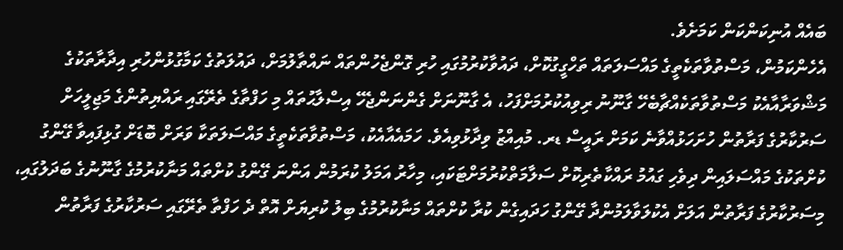ބައެއް އުނިކަންކަން ކަމަށެވެ.
އެހެންކަމުން، މަސްތުވާތަކެތީގެ މައްސަލަތައް ތަހްގީގުކޮށް، ދައުވާކުރުމުގައި ހުރި ގޮންޖެހުންތައް ނައްތާލުމަށް، ދައުލަތުގެ ކަމާގުޅުންހުރި އިދާރާތަކުގެ މަޝްވަރާއާއެކު މަސްތުވާތަކެއްޗާބެހޭ ގާނޫނު ރިވިއުކުރުމަށްފަހު، އެ ގާނޫނަށް ގެންނަންޖެހޭ އިސްލާޙުތައް މި ހަފްތާގެ ތެރޭގައި ރައްޔިތުންގެ މަޖިލީހަށް ސަރުކާރުގެ ފަރާތުން ހުށަހަޅުއްވާނެ ކަމަށް ރައީސް ޑރ. މުއިއްޒު ވިދާޅުވިއެވެ. ހަމައެއާއެކު، މަސްތުވާތަކެތީގެ މައްސަލަތަކާ ވަރަށް ބޮޑަށް ގުޅިފައިވާ ގޭންގު ކުށްތަކުގެ މައްސަލައިން ދިވެހި ގައުމު ރައްކާތެރިކޮށް ސަލާމަތްކުރުމަށްޓަކައި، މިހާރު އަމަލު ކުރަމުން އަންނަ ގޭންގު ކުށްތައް މަނާކުރުމުގެ ގާނޫނުގެ ބަދަލުގައި، މިސަރުކާރުގެ ފަރާތުން އަލަށް އެކުލަވާލަމުންދާ ގޭންގު ހަދައިގެން ކުރާ ކުށްތައް މަނާކުރުމުގެ ބިލު ކުރިޔަށް އޮތް ދެ ހަފްތާ ތެރޭގައި ސަރުކާރުގެ ފަރާތުން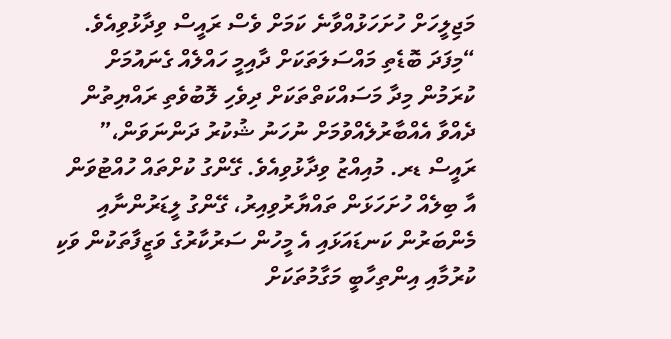މަޖިލީހަށް ހުށަހަޅުއްވާނެ ކަމަށް ވެސް ރައީސް ވިދާޅުވިއެވެ.
“މިފަދަ ބޮޑެތި މައްސަލަތަކަށް ދާއިމީ ހައްލެއް ގެނައުމަށް ކުރަމުން މިދާ މަސައްކަތްތަކަށް ދިވެހި ލޮބުވެތި ރައްޔިތުން ދެއްވާ އެއްބާރުލެއްވުމަށް ނުހަނު ޝުކުރު ދަންނަވަން،” ރައީސް ޑރ. މުއިއްޒު ވިދާޅުވިއެވެ. ގޭންގު ކުށްތައް ހުއްޓުވަން އާ ބިލެއް ހުށަހަޅަން ތައްޔާރުވިއިރު، ގޭންގު ލީޑަރުންނާއި މެންބަރުން ކަނޑައަޅައި އެ މީހުން ސަރުކާރުގެ ވަޒީފާތަކުން ވަކި ކުރުމާއި އިންތިހާބީ މަގާމުތަކަށް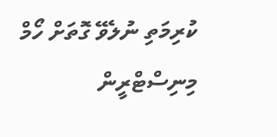ކުރިމަތި ނުލެވޭ ގޮތަށް ހޯމް މިނިސްޓްރީން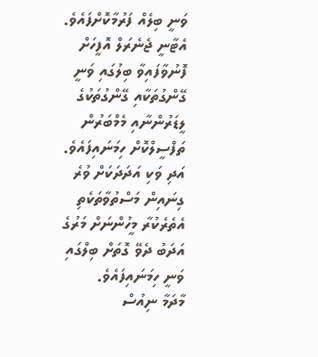ވަނީ ބިލެއް ފަރުމާކޮށްފައެވެ. އެޓާނީ ޖެނެރަލް އޮފީހަށް ފޮނުވާފައިވާ ބިލުގައި ވަނީ ގޭންގުތަކާއި ގޭންގުތަކުގެ ލީޑަރުންނާއި މެމްބަރުން ތަފްސީލްކޮށް ހިމަނައިފައެވެ. އަދި ވަކި އަދަދަކަށް ވުރެ ގިނައިން މަސްތުވާތަކެތި އެތެރެކުރާ މީހުންނަށް މަރުގެ އަދަބު ދެވޭ ގޮތަށް ބިލްގައި ވަނީ ހިމަނައިފައެވެ.
މާދަމާ ނިއުސް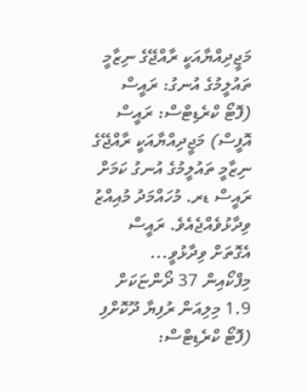މަޖީދިއްޔާއަކީ ރާއްޖޭގެ ނިޒާމީ ތައުލީމުގެ އުނގު: ރައީސް
(ފޮޓޯ ކްރެޑިޓްސް: ރައީސް އޮފީސް) މަޖީދިއްޔާއަކީ ރާއްޖޭގެ ނިޒާމީ ތައުލީމުގެ އުނގު ކަމަށް ރައީސް ޑރ. މުހައްމަދު މުއިއްޒު ވިދާޅުވެއްޖެއެވެ. ރައީސް އެގޮތަށް ވިދާޅުވީ...
މިފްކޯއިން 37 ދޯންޏަކަށް 1.9 މިލިއަން ރުފިޔާ ދޫކޮށްފި
(ފޮޓޯ ކްރެޑިޓްސް: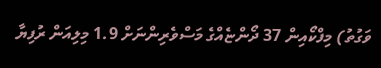ވަގުތު) މިފްކޯއިން 37 ދޯންޏެއްގެ މަސްވެރިންނަށް 1.9 މިލިއަން ރުފިޔާ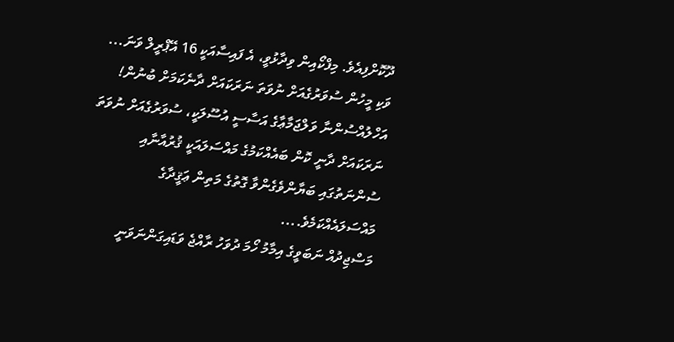ދޫކޮށްފިއެވެ. މިފްކޯއިން ވިދާޅުވީ، އެ ފައިސާއަކީ 16 އޭޕްރީލް ވަނަ...
ވަކި މީހުން ސުވަރުގެއަށް ނުވަތަ ނަރަކައަށް ދާނެކަމަށް ބުނުން!
އަހްލުއްސުންނާ ވަލްޖަމާޢާގެ އަސާސީ އުސޫލަކީ، ސުވަރުގެއަށް ނުވަތަ ނަރަކައަށް ދާނީ ކޮން ބައެއްކަމުގެ މައްސަލައަކީ ޤުރުއާނާއި ސުންނަތުގައި ބަޔާންވެގެންވާ ގޮތުގެ މަތިން ޢަޤީދާގެ މައްސަލައެއްކަމެވެ....
މަސްޖިދުއް ނަބަވީގެ އިމާމު ހޯމަ ދުވަހު ރާއްޖެ ވަޑައިގަންނަވަނީ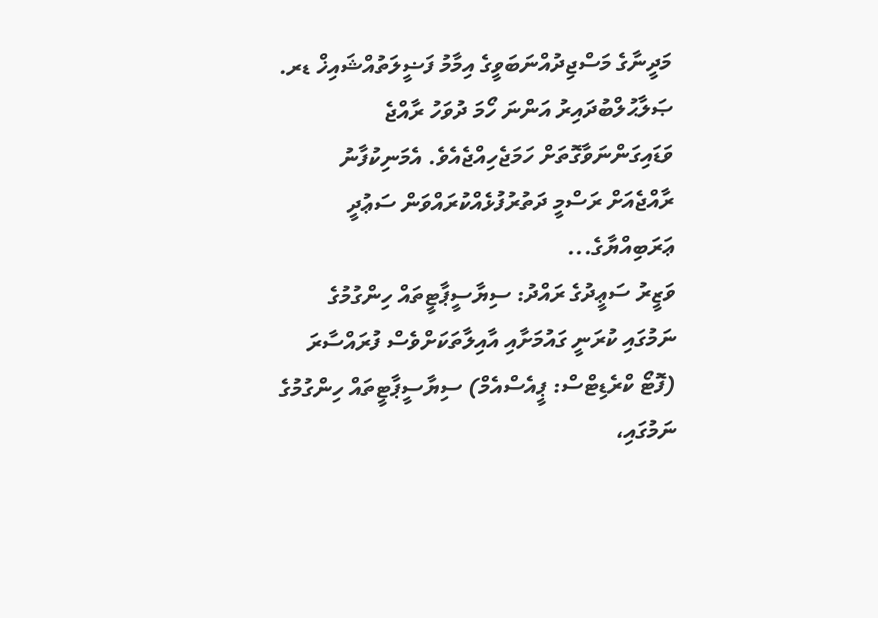މަދީނާގެ މަސްޖިދުއްނަބަވީގެ އިމާމު ފަޟީލަތުއްޝައިޚް ޑރ. ޞަލާޙުލްބުދައިރު އަންނަ ހޯމަ ދުވަހު ރާއްޖެ ވަޑައިގަންނަވާގޮތަށް ހަމަޖެހިއްޖެއެވެ. އެމަނިކުފާނު ރާއްޖެއަށް ރަސްމީ ދަތުރުފުޅެއްކުރައްވަން ސަޢުދީ ޢަރަބިއްޔާގެ...
ވަޒީރު ސަޢީދުގެ ރައްދު: ސިޔާސީޕާޓީތައް ހިންގުމުގެ ނަމުގައި ކުރަނީ ގައުމަށާއި އާއިލާތަކަށްވެސް ފުރައްސާރަ
(ފޮޓޯ ކްރެޑިޓްސް: ޕީއެސްއެމް) ސިޔާސީޕާޓީތައް ހިންގުމުގެ ނަމުގައި،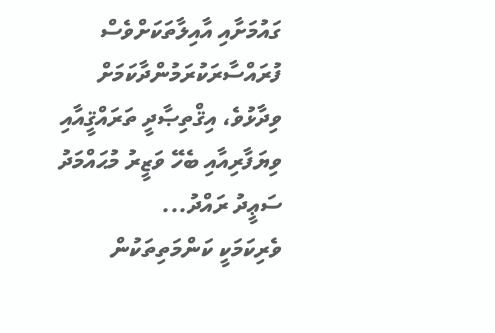ގައުމަށާއި އާއިލާތަކަށްވެސް ފުރައްސާރަކުރަމުންދާކަމަށް ވިދާޅުވެ، އިޤްތިޞާދީ ތަރައްޤީއާއި ވިޔަފާރިއާއި ބެހޭ ވަޒީރު މުޙައްމަދު ސަޢީދު ރައްދު...
ވެރިކަމަކީ ކަންމަތިތަކުން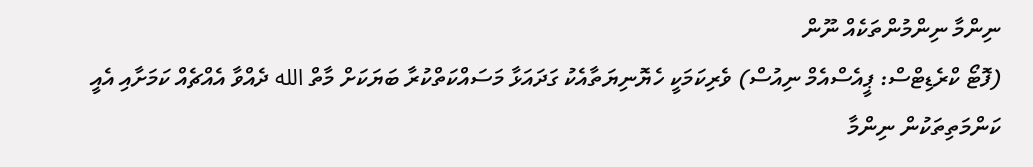ނިންމާ ނިންމުންތަކެއް ނޫން
(ފޮޓޯ ކްރެޑިޓްސް: ޕީއެސްއެމް ނިއުސް) ވެރިކަމަކީ ހެޔޮނިޔަތާއެކު ގަދައަޅާ މަސައްކަތްކުރާ ބަޔަކަށް މާތް الله ދެއްވާ އެއްޗެއް ކަމަށާއި އެއީ ކަންމަތިތަކުން ނިންމާ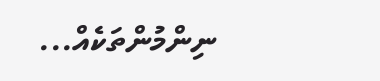ނިންމުންތަކެއް...